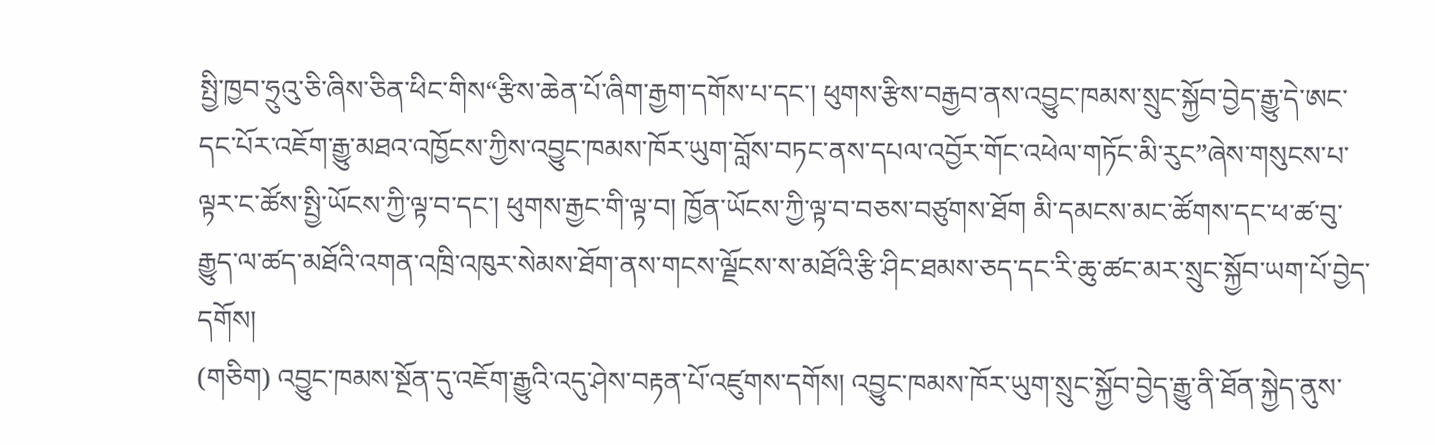སྤྱི་ཁྱབ་ཧྲུའུ་ཅི་ཞིས་ཅིན་ཕིང་གིས“རྩིས་ཆེན་པོ་ཞིག་རྒྱག་དགོས་པ་དང་། ཕུགས་རྩིས་བརྒྱབ་ནས་འབྱུང་ཁམས་སྲུང་སྐྱོབ་བྱེད་རྒྱུ་དེ་ཨང་དང་པོར་འཇོག་རྒྱུ་མཐའ་འཁྱོངས་ཀྱིས་འབྱུང་ཁམས་ཁོར་ཡུག་བློས་བཏང་ནས་དཔལ་འབྱོར་གོང་འཕེལ་གཏོང་མི་རུང”ཞེས་གསུངས་པ་ལྟར་ང་ཚོས་སྤྱི་ཡོངས་ཀྱི་ལྟ་བ་དང་། ཕུགས་རྒྱང་གི་ལྟ་བ། ཁྱོན་ཡོངས་ཀྱི་ལྟ་བ་བཅས་བཙུགས་ཐོག མི་དམངས་མང་ཚོགས་དང་ཕ་ཚ་བུ་རྒྱུད་ལ་ཚད་མཐོའི་འགན་འཁྲི་འཁུར་སེམས་ཐོག་ནས་གངས་ལྗོངས་ས་མཐོའི་རྩི་ཤིང་ཐམས་ཅད་དང་རི་ཆུ་ཚང་མར་སྲུང་སྐྱོབ་ཡག་པོ་བྱེད་དགོས།
(གཅིག) འབྱུང་ཁམས་སྔོན་དུ་འཇོག་རྒྱུའི་འདུ་ཤེས་བརྟན་པོ་འཛུགས་དགོས། འབྱུང་ཁམས་ཁོར་ཡུག་སྲུང་སྐྱོབ་བྱེད་རྒྱུ་ནི་ཐོན་སྐྱེད་ནུས་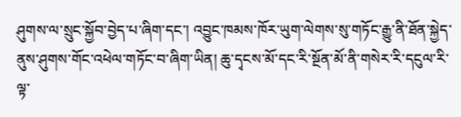ཤུགས་ལ་སྲུང་སྐྱོབ་བྱེད་པ་ཞིག་དང་། འབྱུང་ཁམས་ཁོར་ཡུག་ལེགས་སུ་གཏོང་རྒྱུ་ནི་ཐོན་སྐྱེད་ནུས་ཤུགས་གོང་འཕེལ་གཏོང་བ་ཞིག་ཡིན། ཆུ་དྭངས་མོ་དང་རི་སྔོན་མོ་ནི་གསེར་རི་དངུལ་རི་ལྟ་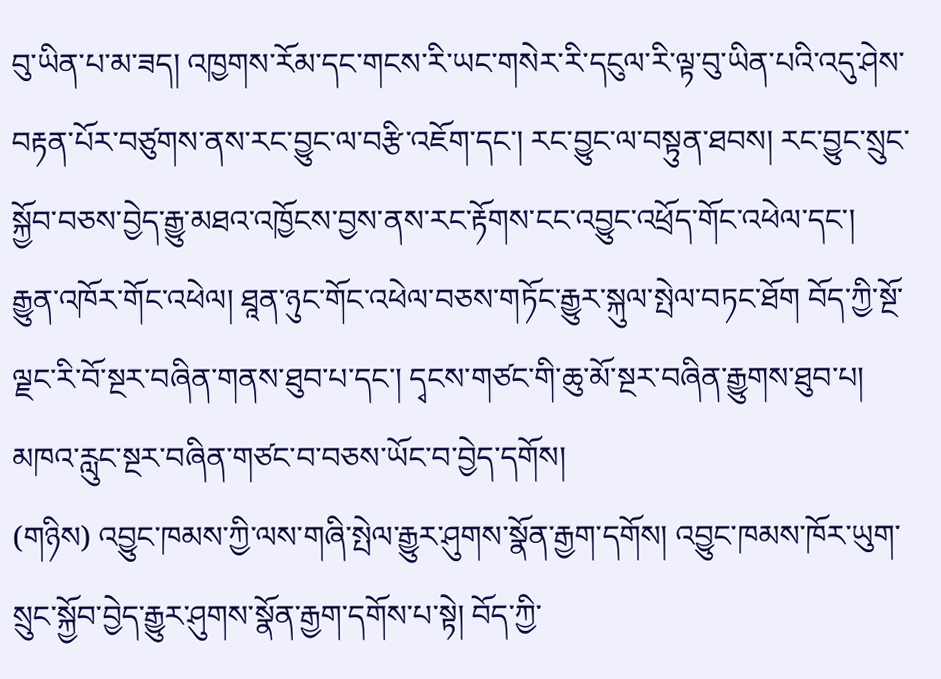བུ་ཡིན་པ་མ་ཟད། འཁྱགས་རོམ་དང་གངས་རི་ཡང་གསེར་རི་དངུལ་རི་ལྟ་བུ་ཡིན་པའི་འདུ་ཤེས་བརྟན་པོར་བཙུགས་ནས་རང་བྱུང་ལ་བརྩི་འཇོག་དང་། རང་བྱུང་ལ་བསྟུན་ཐབས། རང་བྱུང་སྲུང་སྐྱོབ་བཅས་བྱེད་རྒྱུ་མཐའ་འཁྱོངས་བྱས་ནས་རང་རྟོགས་ངང་འབྱུང་འཕྲོད་གོང་འཕེལ་དང་། རྒྱུན་འཁོར་གོང་འཕེལ། ཐཱན་ཉུང་གོང་འཕེལ་བཅས་གཏོང་རྒྱུར་སྐུལ་སྤེལ་བཏང་ཐོག བོད་ཀྱི་སྔོ་ལྗང་རི་བོ་སྔར་བཞིན་གནས་ཐུབ་པ་དང་། དྭངས་གཙང་གི་ཆུ་མོ་སྔར་བཞིན་རྒྱུགས་ཐུབ་པ། མཁའ་རླུང་སྔར་བཞིན་གཙང་བ་བཅས་ཡོང་བ་བྱེད་དགོས།
(གཉིས) འབྱུང་ཁམས་ཀྱི་ལས་གཞི་སྤེལ་རྒྱུར་ཤུགས་སྣོན་རྒྱག་དགོས། འབྱུང་ཁམས་ཁོར་ཡུག་སྲུང་སྐྱོབ་བྱེད་རྒྱུར་ཤུགས་སྣོན་རྒྱག་དགོས་པ་སྟེ། བོད་ཀྱི་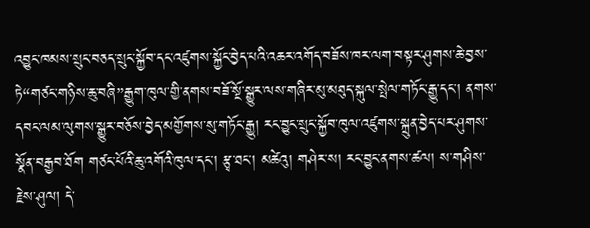འབྱུང་ཁམས་སྲུང་བཅད་སྲུང་སྐྱོབ་དང་འཛུགས་སྐྱོང་བྱེད་པའི་འཆར་འགོད་བཟོས་ཁར་ལག་བསྟར་ཤུགས་ཆེ་བྱས་ཏེ“གཙང་གཉིས་ཆུ་བཞི”རྒྱུག་ཁུལ་གྱི་ནགས་བཟོ་སྔོ་སྒྱུར་ལས་གཞིར་མུ་མཐུད་སྐུལ་སྤེལ་གཏོང་རྒྱུ་དང་། ནགས་དབང་ལམ་ལུགས་སྒྱུར་བཅོས་བྱེད་མགྱོགས་སུ་གཏོང་རྒྱུ། རང་བྱུང་སྲུང་སྐྱོབ་ཁུལ་འཛུགས་སྐྲུན་བྱེད་པར་ཤུགས་སྣོན་བརྒྱབ་ཐོག གཙང་པོའི་ཆུ་འགོའི་ཁུལ་དང་། རྩྭ་ཐང་། མཚེའུ། གཤེར་ས། རང་བྱུང་ནགས་ཚལ། ས་གཤིས་རྗེས་ཤུལ། དེ་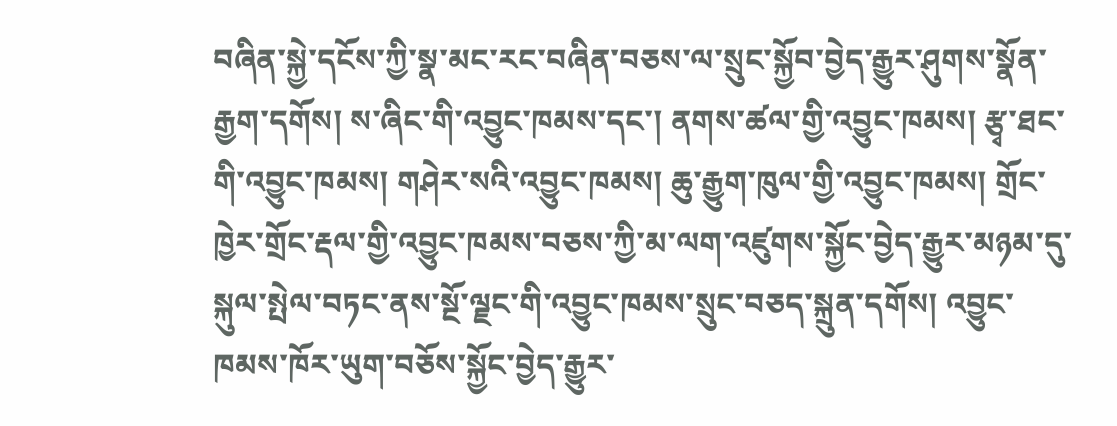བཞིན་སྐྱེ་དངོས་ཀྱི་སྣ་མང་རང་བཞིན་བཅས་ལ་སྲུང་སྐྱོབ་བྱེད་རྒྱུར་ཤུགས་སྣོན་རྒྱག་དགོས། ས་ཞིང་གི་འབྱུང་ཁམས་དང་། ནགས་ཚལ་གྱི་འབྱུང་ཁམས། རྩྭ་ཐང་གི་འབྱུང་ཁམས། གཤེར་སའི་འབྱུང་ཁམས། ཆུ་རྒྱུག་ཁུལ་གྱི་འབྱུང་ཁམས། གྲོང་ཁྱེར་གྲོང་རྡལ་གྱི་འབྱུང་ཁམས་བཅས་ཀྱི་མ་ལག་འཛུགས་སྐྱོང་བྱེད་རྒྱུར་མཉམ་དུ་སྐུལ་སྤེལ་བཏང་ནས་སྔོ་ལྗང་གི་འབྱུང་ཁམས་སྲུང་བཅད་སྐྲུན་དགོས། འབྱུང་ཁམས་ཁོར་ཡུག་བཅོས་སྐྱོང་བྱེད་རྒྱུར་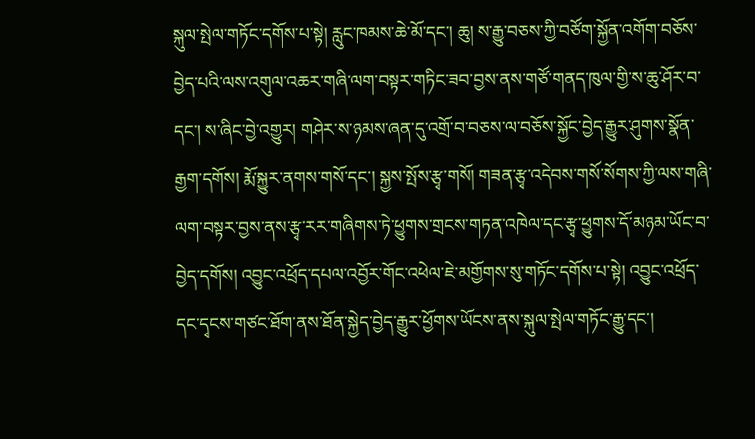སྐུལ་སྤེལ་གཏོང་དགོས་པ་སྟེ། རླུང་ཁམས་ཆེ་མོ་དང་། ཆུ། ས་རྒྱུ་བཅས་ཀྱི་བཙོག་སྐྱོན་འགོག་བཅོས་བྱེད་པའི་ལས་འགུལ་འཆར་གཞི་ལག་བསྟར་གཏིང་ཟབ་བྱས་ནས་གཙོ་གནད་ཁུལ་གྱི་ས་ཆུ་ཤོར་བ་དང་། ས་ཞིང་བྱེ་འགྱུར། གཤེར་ས་ཉམས་ཞན་དུ་འགྲོ་བ་བཅས་ལ་བཅོས་སྐྱོང་བྱེད་རྒྱུར་ཤུགས་སྣོན་རྒྱག་དགོས། རྨོ་སྐྱུར་ནགས་གསོ་དང་། སྐྱས་སྤོས་རྩྭ་གསོ། གཟན་རྩྭ་འདེབས་གསོ་སོགས་ཀྱི་ལས་གཞི་ལག་བསྟར་བྱས་ནས་རྩྭ་རར་གཞིགས་ཏེ་ཕྱུགས་གྲངས་གཏན་འཁེལ་དང་རྩྭ་ཕྱུགས་དོ་མཉམ་ཡོང་བ་བྱེད་དགོས། འབྱུང་འཕྲོད་དཔལ་འབྱོར་གོང་འཕེལ་ཇེ་མགྱོགས་སུ་གཏོང་དགོས་པ་སྟེ། འབྱུང་འཕྲོད་དང་དྭངས་གཙང་ཐོག་ནས་ཐོན་སྐྱེད་བྱེད་རྒྱུར་ཕྱོགས་ཡོངས་ནས་སྐུལ་སྤེལ་གཏོང་རྒྱུ་དང་།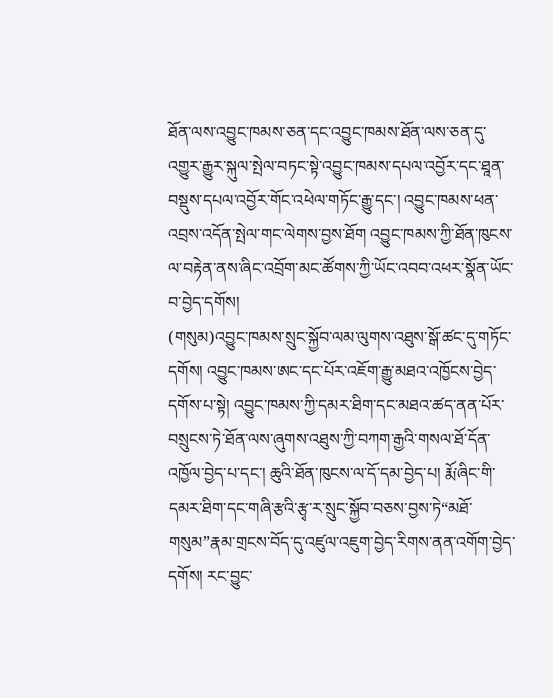ཐོན་ལས་འབྱུང་ཁམས་ཅན་དང་འབྱུང་ཁམས་ཐོན་ལས་ཅན་དུ་འགྱུར་རྒྱུར་སྐུལ་སྤེལ་བཏང་སྟེ་འབྱུང་ཁམས་དཔལ་འབྱོར་དང་ཐཱན་བསྡུས་དཔལ་འབྱོར་གོང་འཕེལ་གཏོང་རྒྱུ་དང་། འབྱུང་ཁམས་ཕན་འབྲས་འདོན་སྤེལ་གང་ལེགས་བྱས་ཐོག འབྱུང་ཁམས་ཀྱི་ཐོན་ཁུངས་ལ་བརྟེན་ནས་ཞིང་འབྲོག་མང་ཚོགས་ཀྱི་ཡོང་འབབ་འཕར་སྣོན་ཡོང་བ་བྱེད་དགོས།
(གསུམ)འབྱུང་ཁམས་སྲུང་སྐྱོབ་ལམ་ལུགས་འཐུས་སྒོ་ཚང་དུ་གཏོང་དགོས། འབྱུང་ཁམས་ཨང་དང་པོར་འཇོག་རྒྱུ་མཐའ་འཁྱོངས་བྱེད་དགོས་པ་སྟེ། འབྱུང་ཁམས་ཀྱི་དམར་ཐིག་དང་མཐའ་ཚད་ནན་པོར་བསྲུངས་ཏེ་ཐོན་ལས་ཞུགས་འཐུས་ཀྱི་བཀག་རྒྱའི་གསལ་ཐོ་དོན་འཁྱོལ་བྱེད་པ་དང་། ཆུའི་ཐོན་ཁུངས་ལ་དོ་དམ་བྱེད་པ། རྨོ་ཞིང་གི་དམར་ཐིག་དང་གཞི་རྩའི་རྩྭ་ར་སྲུང་སྐྱོབ་བཅས་བྱས་ཏེ“མཐོ་གསུམ”རྣམ་གྲངས་བོད་དུ་འཛུལ་འཇུག་བྱེད་རིགས་ནན་འགོག་བྱེད་དགོས། རང་བྱུང་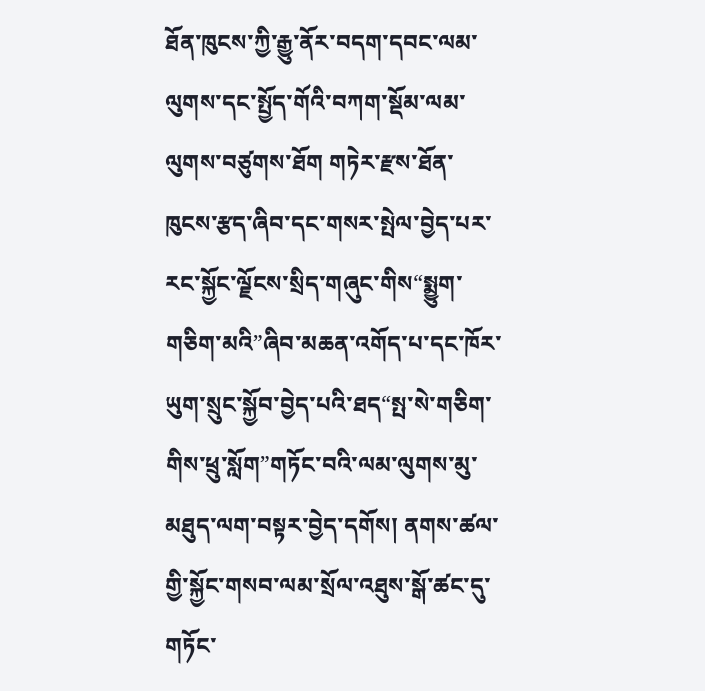ཐོན་ཁུངས་ཀྱི་རྒྱུ་ནོར་བདག་དབང་ལམ་ལུགས་དང་སྤྱོད་གོའི་བཀག་སྡོམ་ལམ་ལུགས་བཙུགས་ཐོག གཏེར་རྫས་ཐོན་ཁུངས་རྩད་ཞིབ་དང་གསར་སྤེལ་བྱེད་པར་རང་སྐྱོང་ལྗོངས་སྲིད་གཞུང་གིས“སྨྱུག་གཅིག་མའི”ཞིབ་མཆན་འགོད་པ་དང་ཁོར་ཡུག་སྲུང་སྐྱོབ་བྱེད་པའི་ཐད“སྤ་སེ་གཅིག་གིས་ཕྲུ་སློག”གཏོང་བའི་ལམ་ལུགས་མུ་མཐུད་ལག་བསྟར་བྱེད་དགོས། ནགས་ཚལ་གྱི་སྐྱོང་གསབ་ལམ་སྲོལ་འཐུས་སྒོ་ཚང་དུ་གཏོང་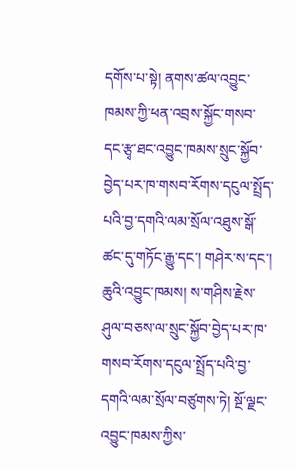དགོས་པ་སྟེ། ནགས་ཚལ་འབྱུང་ཁམས་ཀྱི་ཕན་འབྲས་སྐྱོང་གསབ་དང་རྩྭ་ཐང་འབྱུང་ཁམས་སྲུང་སྐྱོབ་བྱེད་པར་ཁ་གསབ་རོགས་དངུལ་སྤྲོད་པའི་བྱ་དགའི་ལམ་སྲོལ་འཐུས་སྒོ་ཚང་དུ་གཏོང་རྒྱུ་དང་། གཤེར་ས་དང་། ཆུའི་འབྱུང་ཁམས། ས་གཤིས་རྗེས་ཤུལ་བཅས་ལ་སྲུང་སྐྱོབ་བྱེད་པར་ཁ་གསབ་རོགས་དངུལ་སྤྲོད་པའི་བྱ་དགའི་ལམ་སྲོལ་བཙུགས་ཏེ། སྔོ་ལྗང་འབྱུང་ཁམས་ཀྱིས་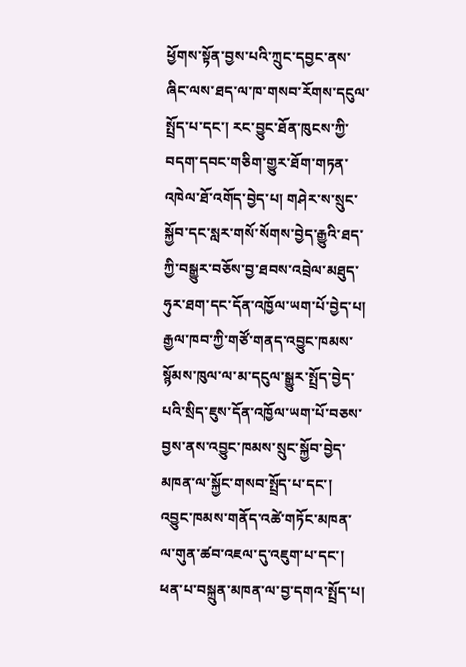ཕྱོགས་སྟོན་བྱས་པའི་ཀྲུང་དབྱང་ནས་ཞིང་ལས་ཐད་ལ་ཁ་གསབ་རོགས་དངུལ་སྤྲོད་པ་དང་། རང་བྱུང་ཐོན་ཁུངས་ཀྱི་བདག་དབང་གཅིག་གྱུར་ཐོག་གཏན་འཁེལ་ཐོ་འགོད་བྱེད་པ། གཤེར་ས་སྲུང་སྐྱོབ་དང་སླར་གསོ་སོགས་བྱེད་རྒྱུའི་ཐད་ཀྱི་བསྒྱུར་བཅོས་བྱ་ཐབས་འབྲེལ་མཐུད་ཧུར་ཐག་དང་དོན་འཁྱོལ་ཡག་པོ་བྱེད་པ། རྒྱལ་ཁབ་ཀྱི་གཙོ་གནད་འབྱུང་ཁམས་སྙོམས་ཁུལ་ལ་མ་དངུལ་སྒྱུར་སྤྲོད་བྱེད་པའི་སྲིད་ཇུས་དོན་འཁྱོལ་ཡག་པོ་བཅས་བྱས་ནས་འབྱུང་ཁམས་སྲུང་སྐྱོབ་བྱེད་མཁན་ལ་སྐྱོང་གསབ་སྤྲོད་པ་དང་། འབྱུང་ཁམས་གནོད་འཚེ་གཏོང་མཁན་ལ་གུན་ཚབ་འཇལ་དུ་འཇུག་པ་དང་། ཕན་པ་བསྐྲུན་མཁན་ལ་བྱ་དགའ་སྤྲོད་པ།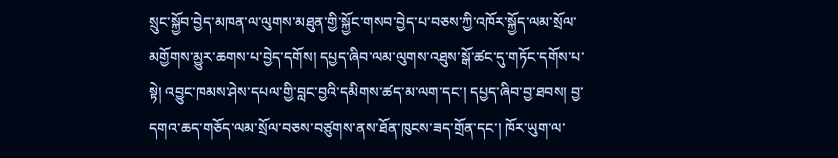སྲུང་སྐྱོབ་བྱེད་མཁན་ལ་ལུགས་མཐུན་གྱི་སྐྱོང་གསབ་བྱེད་པ་བཅས་ཀྱི་འཁོར་སྐྱོད་ལམ་སྲོལ་མགྱོགས་མྱུར་ཆགས་པ་བྱེད་དགོས། དཔྱད་ཞིབ་ལམ་ལུགས་འཐུས་སྒོ་ཚང་དུ་གཏོང་དགོས་པ་སྟེ། འབྱུང་ཁམས་ཤེས་དཔལ་གྱི་བླང་བྱའི་དམིགས་ཚད་མ་ལག་དང་། དཔྱད་ཞིབ་བྱ་ཐབས། བྱ་དགའ་ཆད་གཅོད་ལམ་སྲོལ་བཅས་བཙུགས་ནས་ཐོན་ཁུངས་ཟད་གྲོན་དང་། ཁོར་ཡུག་ལ་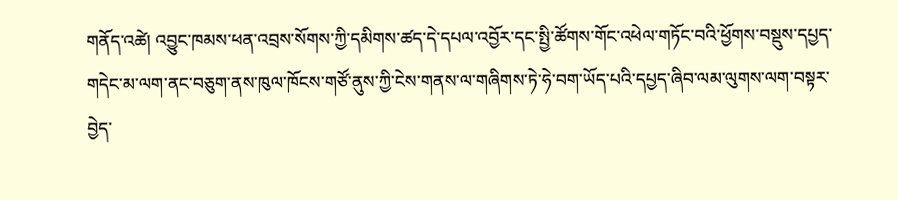གནོད་འཚེ། འབྱུང་ཁམས་ཕན་འབྲས་སོགས་ཀྱི་དམིགས་ཚད་དེ་དཔལ་འབྱོར་དང་སྤྱི་ཚོགས་གོང་འཕེལ་གཏོང་བའི་ཕྱོགས་བསྡུས་དཔྱད་གདེང་མ་ལག་ནང་བཅུག་ནས་ཁུལ་ཁོངས་གཙོ་ནུས་ཀྱི་ངེས་གནས་ལ་གཞིགས་ཏེ་ཧེ་བག་ཡོད་པའི་དཔྱད་ཞིབ་ལམ་ལུགས་ལག་བསྟར་བྱེད་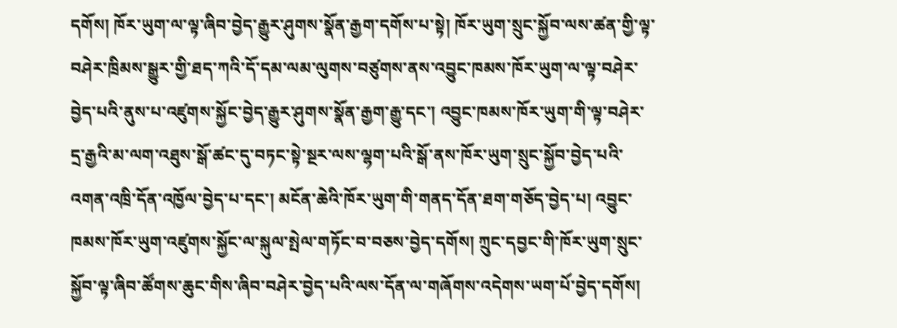དགོས། ཁོར་ཡུག་ལ་ལྟ་ཞིབ་བྱེད་རྒྱུར་ཤུགས་སྣོན་རྒྱག་དགོས་པ་སྟེ། ཁོར་ཡུག་སྲུང་སྐྱོབ་ལས་ཚན་གྱི་ལྟ་བཤེར་ཁྲིམས་སྒྱུར་གྱི་ཐད་ཀའི་དོ་དམ་ལམ་ལུགས་བཙུགས་ནས་འབྱུང་ཁམས་ཁོར་ཡུག་ལ་ལྟ་བཤེར་བྱེད་པའི་ནུས་པ་འཛུགས་སྐྱོང་བྱེད་རྒྱུར་ཤུགས་སྣོན་རྒྱག་རྒྱུ་དང་། འབྱུང་ཁམས་ཁོར་ཡུག་གི་ལྟ་བཤེར་དྲ་རྒྱའི་མ་ལག་འཐུས་སྒོ་ཚང་དུ་བཏང་སྟེ་སྔར་ལས་ལྷག་པའི་སྒོ་ནས་ཁོར་ཡུག་སྲུང་སྐྱོབ་བྱེད་པའི་འགན་འཁྲི་དོན་འཁྱོལ་བྱེད་པ་དང་། མངོན་ཆེའི་ཁོར་ཡུག་གི་གནད་དོན་ཐག་གཅོད་བྱེད་པ། འབྱུང་ཁམས་ཁོར་ཡུག་འཛུགས་སྐྱོང་ལ་སྐུལ་སྤེལ་གཏོང་བ་བཅས་བྱེད་དགོས། ཀྲུང་དབྱང་གི་ཁོར་ཡུག་སྲུང་སྐྱོབ་ལྟ་ཞིབ་ཚོགས་ཆུང་གིས་ཞིབ་བཤེར་བྱེད་པའི་ལས་དོན་ལ་གཞོགས་འདེགས་ཡག་པོ་བྱེད་དགོས།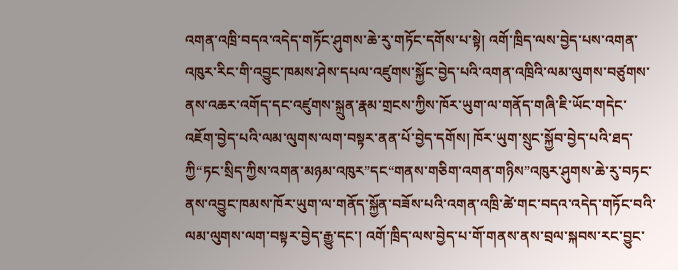འགན་འཁྲི་བདའ་འདེད་གཏོང་ཤུགས་ཆེ་རུ་གཏོང་དགོས་པ་སྟེ། འགོ་ཁྲིད་ལས་བྱེད་པས་འགན་འཁུར་རིང་གི་འབྱུང་ཁམས་ཤེས་དཔལ་འཛུགས་སྐྱོང་བྱེད་པའི་འགན་འཁྲིའི་ལམ་ལུགས་བཙུགས་ནས་འཆར་འགོད་དང་འཛུགས་སྐྲུན་རྣམ་གྲངས་ཀྱིས་ཁོར་ཡུག་ལ་གནོད་གཞི་ཇི་ཡོང་གདེང་འཇོག་བྱེད་པའི་ལམ་ལུགས་ལག་བསྟར་ནན་པོ་བྱེད་དགོས། ཁོར་ཡུག་སྲུང་སྐྱོབ་བྱེད་པའི་ཐད་ཀྱི“ཏང་སྲིད་ཀྱིས་འགན་མཉམ་འཁུར”དང“གནས་གཅིག་འགན་གཉིས”འཁུར་ཤུགས་ཆེ་རུ་བཏང་ནས་འབྱུང་ཁམས་ཁོར་ཡུག་ལ་གནོད་སྐྱོན་བཟོས་པའི་འགན་འཁྲི་ཚེ་གང་བདའ་འདེད་གཏོང་བའི་ལམ་ལུགས་ལག་བསྟར་བྱེད་རྒྱུ་དང་། འགོ་ཁྲིད་ལས་བྱེད་པ་གོ་གནས་ནས་བྲལ་སྐབས་རང་བྱུང་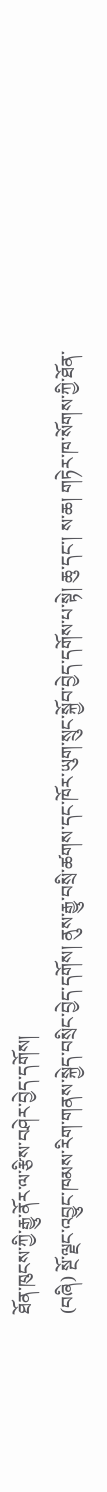ཐོན་ཁུངས་ཀྱི་རྒྱུ་ནོར་ལ་རྩིས་བཤེར་བྱེད་དགོས།
(བཞི) སྔོ་ལྗང་འབྱུང་ཁམས་རིག་གནས་སྐྱེད་བསྲིང་བྱེད་དགོས། ནུས་རྒྱུ་བསྲི་ཚགས་དང་ཁོར་ཡུག་སྲུང་སྐྱོབ་བྱེད་དགོས་པ་སྟེ། ཆུ་དང་། ས་ཆ། གཏེར་ཁ་སོགས་ཀྱི་ཐོན་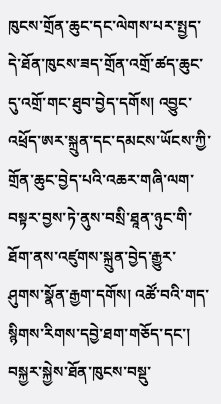ཁུངས་གྲོན་ཆུང་དང་ལེགས་པར་སྤྱད་དེ་ཐོན་ཁུངས་ཟད་གྲོན་འགྲོ་ཚད་ཆུང་དུ་འགྲོ་གང་ཐུབ་བྱེད་དགོས། འབྱུང་འཕྲོད་ཨར་སྐྲུན་དང་དམངས་ཡོངས་ཀྱི་གྲོན་ཆུང་བྱེད་པའི་འཆར་གཞི་ལག་བསྟར་བྱས་ཏེ་ནུས་བསྲི་ཐཱན་ཉུང་གི་ཐོག་ནས་འཛུགས་སྐྲུན་བྱེད་རྒྱུར་ཤུགས་སྣོན་རྒྱག་དགོས། འཚོ་བའི་གད་སྙིགས་རིགས་དབྱེ་ཐག་གཅོད་དང་། བསྐྱར་སྐྱེས་ཐོན་ཁུངས་བསྡུ་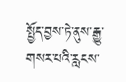སྤྱོད་བྱས་ཏེ་ནུས་རྒྱུ་གསར་པའི་རླངས་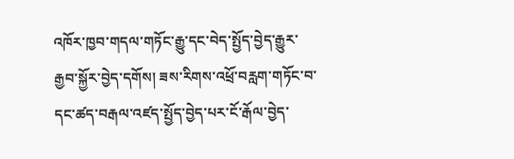འཁོར་ཁྱབ་གདལ་གཏོང་རྒྱུ་དང་བེད་སྤྱོད་བྱེད་རྒྱུར་རྒྱབ་སྐྱོར་བྱེད་དགོས། ཟས་རིགས་འཕྲོ་བརླག་གཏོང་བ་དང་ཚད་བརྒལ་འཛད་སྤྱོད་བྱེད་པར་ངོ་རྒོལ་བྱེད་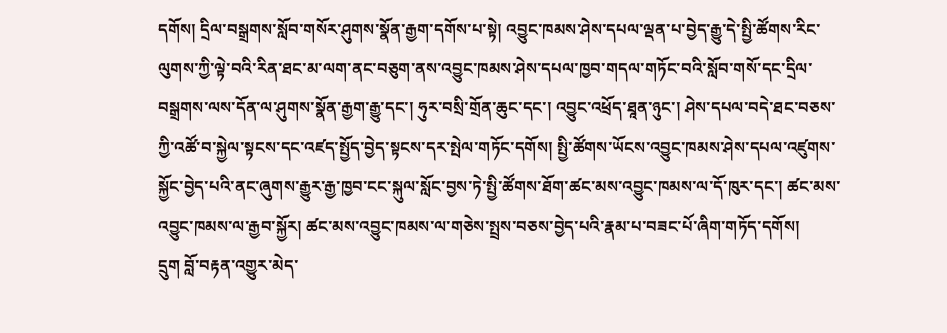དགོས། དྲིལ་བསྒྲགས་སློབ་གསོར་ཤུགས་སྣོན་རྒྱག་དགོས་པ་སྟེ། འབྱུང་ཁམས་ཤེས་དཔལ་ལྡན་པ་བྱེད་རྒྱུ་དེ་སྤྱི་ཚོགས་རིང་ལུགས་ཀྱི་ལྟེ་བའི་རིན་ཐང་མ་ལག་ནང་བཅུག་ནས་འབྱུང་ཁམས་ཤེས་དཔལ་ཁྱབ་གདལ་གཏོང་བའི་སློབ་གསོ་དང་དྲིལ་བསྒྲགས་ལས་དོན་ལ་ཤུགས་སྣོན་རྒྱག་རྒྱུ་དང་། ཧུར་བསྲི་གྲོན་ཆུང་དང་། འབྱུང་འཕྲོད་ཐཱན་ཉུང་། ཤེས་དཔལ་བདེ་ཐང་བཅས་ཀྱི་འཚོ་བ་སྐྱེལ་སྟངས་དང་འཛད་སྤྱོད་བྱེད་སྟངས་དར་སྤེལ་གཏོང་དགོས། སྤྱི་ཚོགས་ཡོངས་འབྱུང་ཁམས་ཤེས་དཔལ་འཛུགས་སྐྱོང་བྱེད་པའི་ནང་ཞུགས་རྒྱུར་རྒྱ་ཁྱབ་ངང་སྐུལ་སློང་བྱས་ཏེ་སྤྱི་ཚོགས་ཐོག་ཚང་མས་འབྱུང་ཁམས་ལ་དོ་ཁུར་དང་། ཚང་མས་འབྱུང་ཁམས་ལ་རྒྱབ་སྐྱོར། ཚང་མས་འབྱུང་ཁམས་ལ་གཅེས་སྤྲས་བཅས་བྱེད་པའི་རྣམ་པ་བཟང་པོ་ཞིག་གཏོད་དགོས།
དྲུག བློ་བརྟན་འགྱུར་མེད་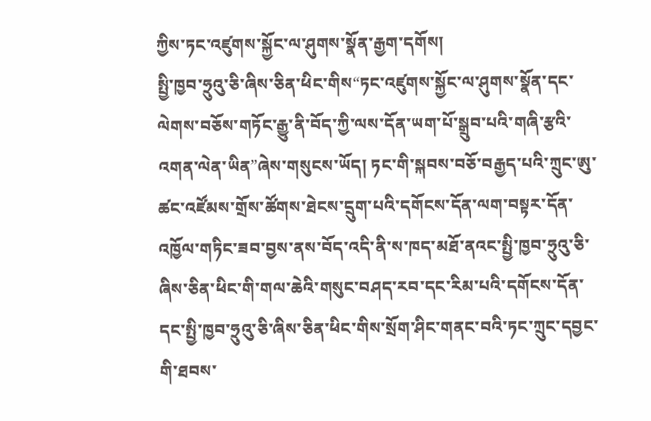ཀྱིས་ཏང་འཛུགས་སྐྱོང་ལ་ཤུགས་སྣོན་རྒྱག་དགོས།
སྤྱི་ཁྱབ་ཧྲུའུ་ཅི་ཞིས་ཅིན་ཕིང་གིས“ཏང་འཛུགས་སྐྱོང་ལ་ཤུགས་སྣོན་དང་ལེགས་བཅོས་གཏོང་རྒྱུ་ནི་བོད་ཀྱི་ལས་དོན་ཡག་པོ་སྒྲུབ་པའི་གཞི་རྩའི་འགན་ལེན་ཡིན”ཞེས་གསུངས་ཡོད། ཏང་གི་སྐབས་བཅོ་བརྒྱད་པའི་ཀྲུང་ཨུ་ཚང་འཛོམས་གྲོས་ཚོགས་ཐེངས་དྲུག་པའི་དགོངས་དོན་ལག་བསྟར་དོན་འཁྱོལ་གཏིང་ཟབ་བྱས་ནས་བོད་འདི་ནི་ས་ཁད་མཐོ་ནའང་སྤྱི་ཁྱབ་ཧྲུའུ་ཅི་ཞིས་ཅིན་ཕིང་གི་གལ་ཆེའི་གསུང་བཤད་རབ་དང་རིམ་པའི་དགོངས་དོན་དང་སྤྱི་ཁྱབ་ཧྲུའུ་ཅི་ཞིས་ཅིན་ཕིང་གིས་སྲོག་ཤིང་གནང་བའི་ཏང་ཀྲུང་དབྱང་གི་ཐབས་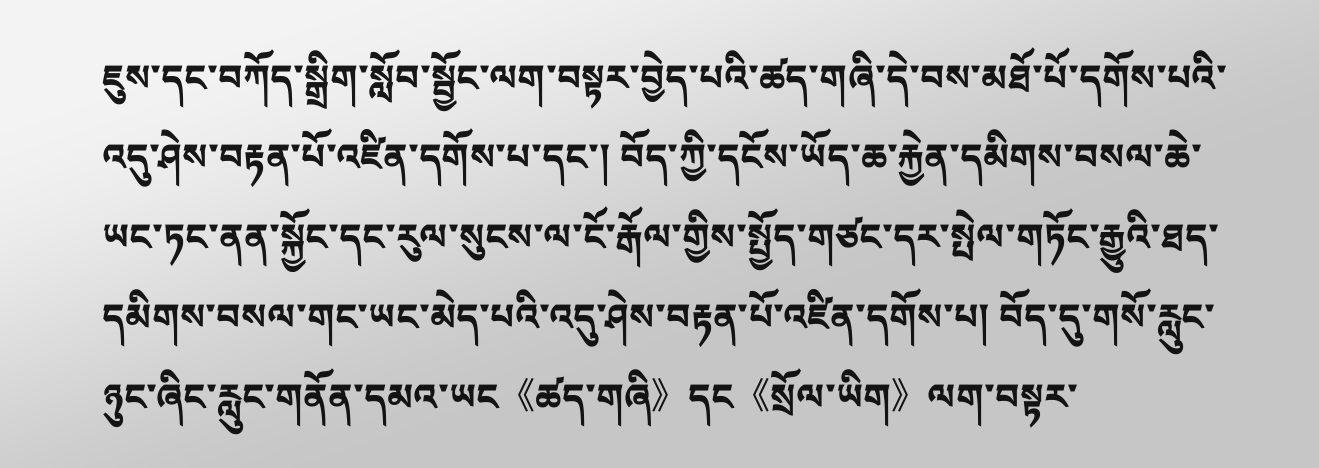ཇུས་དང་བཀོད་སྒྲིག་སློབ་སྦྱོང་ལག་བསྟར་བྱེད་པའི་ཚད་གཞི་དེ་བས་མཐོ་པོ་དགོས་པའི་འདུ་ཤེས་བརྟན་པོ་འཛིན་དགོས་པ་དང་། བོད་ཀྱི་དངོས་ཡོད་ཆ་རྐྱེན་དམིགས་བསལ་ཆེ་ཡང་ཏང་ནན་སྐྱོང་དང་རུལ་སུངས་ལ་ངོ་རྒོལ་གྱིས་སྤྱོད་གཙང་དར་སྤེལ་གཏོང་རྒྱུའི་ཐད་དམིགས་བསལ་གང་ཡང་མེད་པའི་འདུ་ཤེས་བརྟན་པོ་འཛིན་དགོས་པ། བོད་དུ་གསོ་རླུང་ཉུང་ཞིང་རླུང་གནོན་དམའ་ཡང《ཚད་གཞི》དང《སྲོལ་ཡིག》ལག་བསྟར་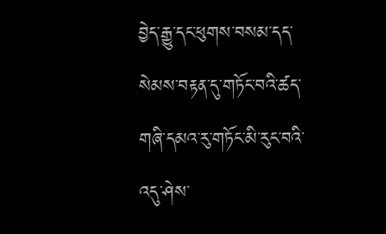བྱེད་རྒྱུ་དང་ཕུགས་བསམ་དད་སེམས་བརྟན་དུ་གཏོང་བའི་ཚད་གཞི་དམའ་རུ་གཏོང་མི་རུང་བའི་འདུ་ཤེས་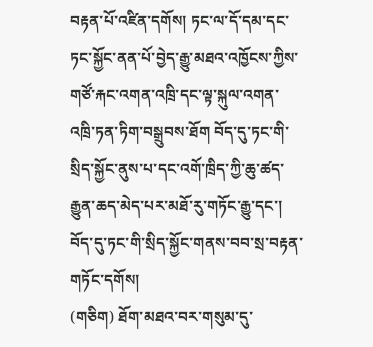བརྟན་པོ་འཛིན་དགོས། ཏང་ལ་དོ་དམ་དང་ཏང་སྐྱོང་ནན་པོ་བྱེད་རྒྱུ་མཐའ་འཁྱོངས་ཀྱིས་གཙོ་རྐང་འགན་འཁྲི་དང་ལྟ་སྐུལ་འགན་འཁྲི་ཏན་ཏིག་བསྒྲུབས་ཐོག བོད་དུ་ཏང་གི་སྲིད་སྐྱོང་ནུས་པ་དང་འགོ་ཁྲིད་ཀྱི་ཆུ་ཚད་རྒྱུན་ཆད་མེད་པར་མཐོ་རུ་གཏོང་རྒྱུ་དང་། བོད་དུ་ཏང་གི་སྲིད་སྐྱོང་གནས་བབ་སྲ་བརྟན་གཏོང་དགོས།
(གཅིག) ཐོག་མཐའ་བར་གསུམ་དུ་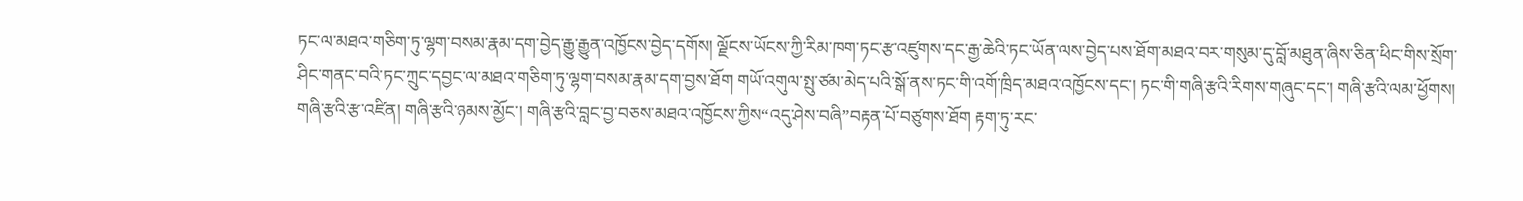ཏང་ལ་མཐའ་གཅིག་ཏུ་ལྷག་བསམ་རྣམ་དག་བྱེད་རྒྱུ་རྒྱུན་འཁྱོངས་བྱེད་དགོས། ལྗོངས་ཡོངས་ཀྱི་རིམ་ཁག་ཏང་རྩ་འཛུགས་དང་རྒྱ་ཆེའི་ཏང་ཡོན་ལས་བྱེད་པས་ཐོག་མཐའ་བར་གསུམ་དུ་བློ་མཐུན་ཞིས་ཅིན་ཕིང་གིས་སྲོག་ཤིང་གནང་བའི་ཏང་ཀྲུང་དབྱང་ལ་མཐའ་གཅིག་ཏུ་ལྷག་བསམ་རྣམ་དག་བྱས་ཐོག གཡོ་འགུལ་སྤུ་ཙམ་མེད་པའི་སྒོ་ནས་ཏང་གི་འགོ་ཁྲིད་མཐའ་འཁྱོངས་དང་། ཏང་གི་གཞི་རྩའི་རིགས་གཞུང་དང་། གཞི་རྩའི་ལམ་ཕྱོགས། གཞི་རྩའི་རྩ་འཛིན། གཞི་རྩའི་ཉམས་མྱོང་། གཞི་རྩའི་བླང་བྱ་བཅས་མཐའ་འཁྱོངས་ཀྱིས“འདུ་ཤེས་བཞི”བརྟན་པོ་བཙུགས་ཐོག རྟག་ཏུ་རང་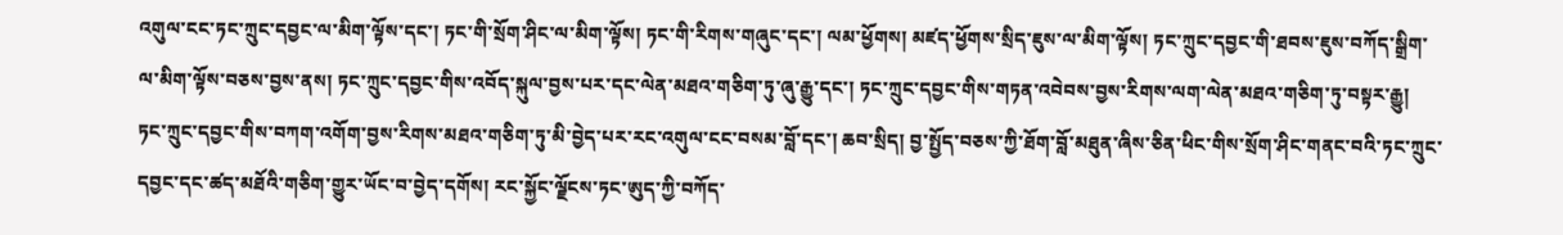འགུལ་ངང་ཏང་ཀྲུང་དབྱང་ལ་མིག་ལྟོས་དང་། ཏང་གི་སྲོག་ཤིང་ལ་མིག་ལྟོས། ཏང་གི་རིགས་གཞུང་དང་། ལམ་ཕྱོགས། མཛད་ཕྱོགས་སྲིད་ཇུས་ལ་མིག་ལྟོས། ཏང་ཀྲུང་དབྱང་གི་ཐབས་ཇུས་བཀོད་སྒྲིག་ལ་མིག་ལྟོས་བཅས་བྱས་ནས། ཏང་ཀྲུང་དབྱང་གིས་འབོད་སྐུལ་བྱས་པར་དང་ལེན་མཐའ་གཅིག་ཏུ་ཞུ་རྒྱུ་དང་། ཏང་ཀྲུང་དབྱང་གིས་གཏན་འབེབས་བྱས་རིགས་ལག་ལེན་མཐའ་གཅིག་ཏུ་བསྟར་རྒྱུ། ཏང་ཀྲུང་དབྱང་གིས་བཀག་འགོག་བྱས་རིགས་མཐའ་གཅིག་ཏུ་མི་བྱེད་པར་རང་འགུལ་ངང་བསམ་བློ་དང་། ཆབ་སྲིད། བྱ་སྤྱོད་བཅས་ཀྱི་ཐོག་བློ་མཐུན་ཞིས་ཅིན་ཕིང་གིས་སྲོག་ཤིང་གནང་བའི་ཏང་ཀྲུང་དབྱང་དང་ཚད་མཐོའི་གཅིག་གྱུར་ཡོང་བ་བྱེད་དགོས། རང་སྐྱོང་ལྗོངས་ཏང་ཨུད་ཀྱི་བཀོད་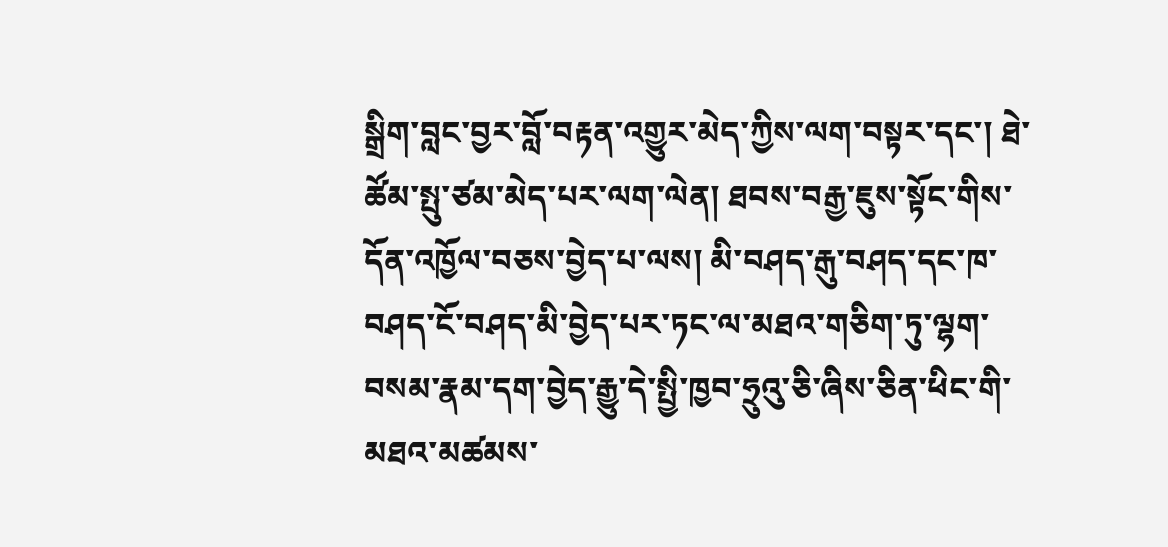སྒྲིག་བླང་བྱར་བློ་བརྟན་འགྱུར་མེད་ཀྱིས་ལག་བསྟར་དང་། ཐེ་ཚོམ་སྤུ་ཙམ་མེད་པར་ལག་ལེན། ཐབས་བརྒྱ་ཇུས་སྟོང་གིས་དོན་འཁྱོལ་བཅས་བྱེད་པ་ལས། མི་བཤད་རྒུ་བཤད་དང་ཁ་བཤད་ངོ་བཤད་མི་བྱེད་པར་ཏང་ལ་མཐའ་གཅིག་ཏུ་ལྷག་བསམ་རྣམ་དག་བྱེད་རྒྱུ་དེ་སྤྱི་ཁྱབ་ཧྲུའུ་ཅི་ཞིས་ཅིན་ཕིང་གི་མཐའ་མཚམས་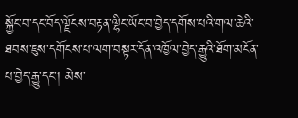སྐྱོང་བ་དང་བོད་ལྗོངས་བརྟན་ལྷིང་ཡོང་བ་བྱེད་དགོས་པའི་གལ་ཆེའི་ཐབས་ཇུས་དགོངས་པ་ལག་བསྟར་དོན་འཁྱོལ་བྱེད་རྒྱུའི་ཐོག་མངོན་པ་བྱེད་རྒྱུ་དང་། མེས་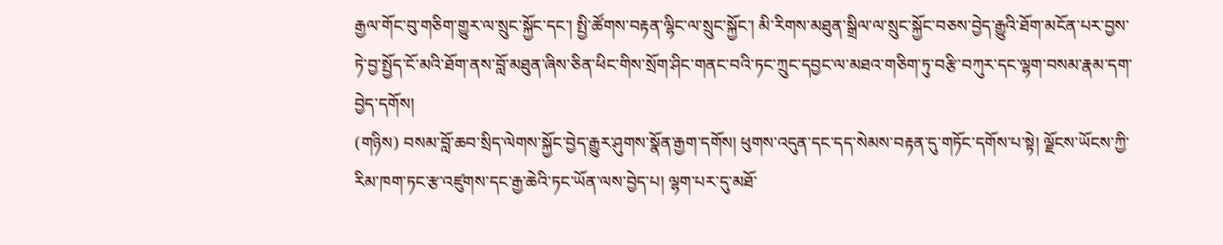རྒྱལ་གོང་བུ་གཅིག་གྱུར་ལ་སྲུང་སྐྱོང་དང་། སྤྱི་ཚོགས་བརྟན་ལྷིང་ལ་སྲུང་སྐྱོང་། མི་རིགས་མཐུན་སྒྲིལ་ལ་སྲུང་སྐྱོང་བཅས་བྱེད་རྒྱུའི་ཐོག་མངོན་པར་བྱས་ཏེ་བྱ་སྤྱོད་ངོ་མའི་ཐོག་ནས་བློ་མཐུན་ཞིས་ཅིན་ཕིང་གིས་སྲོག་ཤིང་གནང་བའི་ཏང་ཀྲུང་དབྱང་ལ་མཐའ་གཅིག་ཏུ་བརྩི་བཀུར་དང་ལྷག་བསམ་རྣམ་དག་བྱེད་དགོས།
(གཉིས) བསམ་བློ་ཆབ་སྲིད་ལེགས་སྐྱོང་བྱེད་རྒྱུར་ཤུགས་སྣོན་རྒྱག་དགོས། ཕུགས་འདུན་དང་དད་སེམས་བརྟན་དུ་གཏོང་དགོས་པ་སྟེ། ལྗོངས་ཡོངས་ཀྱི་རིམ་ཁག་ཏང་རྩ་འཛུགས་དང་རྒྱ་ཆེའི་ཏང་ཡོན་ལས་བྱེད་པ། ལྷག་པར་དུ་མཐོ་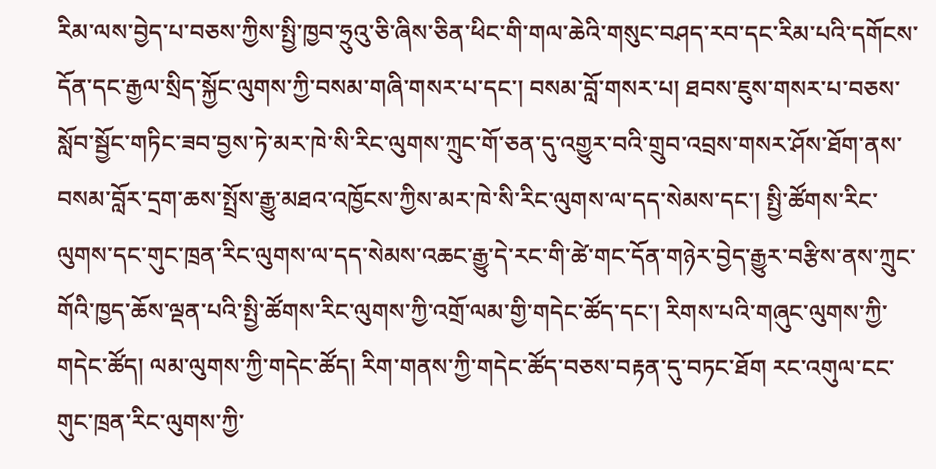རིམ་ལས་བྱེད་པ་བཅས་ཀྱིས་སྤྱི་ཁྱབ་ཧྲུའུ་ཅི་ཞིས་ཅིན་ཕིང་གི་གལ་ཆེའི་གསུང་བཤད་རབ་དང་རིམ་པའི་དགོངས་དོན་དང་རྒྱལ་སྲིད་སྐྱོང་ལུགས་ཀྱི་བསམ་གཞི་གསར་པ་དང་། བསམ་བློ་གསར་པ། ཐབས་ཇུས་གསར་པ་བཅས་སློབ་སྦྱོང་གཏིང་ཟབ་བྱས་ཏེ་མར་ཁེ་སི་རིང་ལུགས་ཀྲུང་གོ་ཅན་དུ་འགྱུར་བའི་གྲུབ་འབྲས་གསར་ཤོས་ཐོག་ནས་བསམ་བློར་དྲག་ཆས་སྤྲོས་རྒྱུ་མཐའ་འཁྱོངས་ཀྱིས་མར་ཁེ་སི་རིང་ལུགས་ལ་དད་སེམས་དང་། སྤྱི་ཚོགས་རིང་ལུགས་དང་གུང་ཁྲན་རིང་ལུགས་ལ་དད་སེམས་འཆང་རྒྱུ་དེ་རང་གི་ཚེ་གང་དོན་གཉེར་བྱེད་རྒྱུར་བརྩིས་ནས་ཀྲུང་གོའི་ཁྱད་ཆོས་ལྡན་པའི་སྤྱི་ཚོགས་རིང་ལུགས་ཀྱི་འགྲོ་ལམ་གྱི་གདེང་ཚོད་དང་། རིགས་པའི་གཞུང་ལུགས་ཀྱི་གདེང་ཚོད། ལམ་ལུགས་ཀྱི་གདེང་ཚོད། རིག་གནས་ཀྱི་གདེང་ཚོད་བཅས་བརྟན་དུ་བཏང་ཐོག རང་འགུལ་ངང་གུང་ཁྲན་རིང་ལུགས་ཀྱི་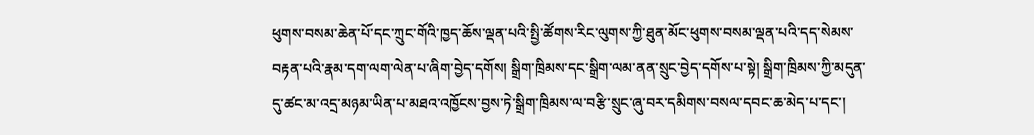ཕུགས་བསམ་ཆེན་པོ་དང་ཀྲུང་གོའི་ཁྱད་ཆོས་ལྡན་པའི་སྤྱི་ཚོགས་རིང་ལུགས་ཀྱི་ཐུན་མོང་ཕུགས་བསམ་ལྡན་པའི་དད་སེམས་བརྟན་པའི་རྣམ་དག་ལག་ལེན་པ་ཞིག་བྱེད་དགོས། སྒྲིག་ཁྲིམས་དང་སྒྲིག་ལམ་ནན་སྲུང་བྱེད་དགོས་པ་སྟེ། སྒྲིག་ཁྲིམས་ཀྱི་མདུན་དུ་ཚང་མ་འདྲ་མཉམ་ཡིན་པ་མཐའ་འཁྱོངས་བྱས་ཏེ་སྒྲིག་ཁྲིམས་ལ་བརྩི་སྲུང་ཞུ་བར་དམིགས་བསལ་དབང་ཆ་མེད་པ་དང་།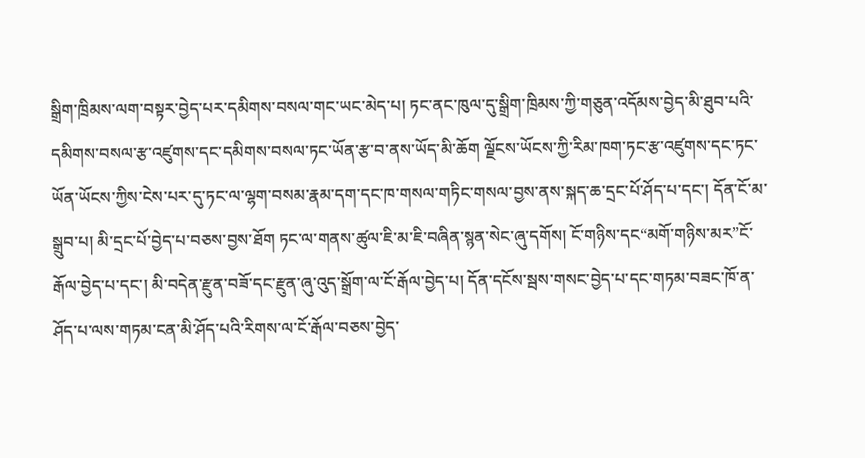སྒྲིག་ཁྲིམས་ལག་བསྟར་བྱེད་པར་དམིགས་བསལ་གང་ཡང་མེད་པ། ཏང་ནང་ཁུལ་དུ་སྒྲིག་ཁྲིམས་ཀྱི་གཅུན་འདོམས་བྱེད་མི་ཐུབ་པའི་དམིགས་བསལ་རྩ་འཛུགས་དང་དམིགས་བསལ་ཏང་ཡོན་རྩ་བ་ནས་ཡོད་མི་ཆོག ལྗོངས་ཡོངས་ཀྱི་རིམ་ཁག་ཏང་རྩ་འཛུགས་དང་ཏང་ཡོན་ཡོངས་ཀྱིས་ངེས་པར་དུ་ཏང་ལ་ལྷག་བསམ་རྣམ་དག་དང་ཁ་གསལ་གཏིང་གསལ་བྱས་ནས་སྐད་ཆ་དྲང་པོ་ཤོད་པ་དང་། དོན་ངོ་མ་སྒྲུབ་པ། མི་དྲང་པོ་བྱེད་པ་བཅས་བྱས་ཐོག ཏང་ལ་གནས་ཚུལ་ཇི་མ་ཇི་བཞིན་སྙན་སེང་ཞུ་དགོས། ངོ་གཉིས་དང“མགོ་གཉིས་མར”ངོ་རྒོལ་བྱེད་པ་དང་། མི་བདེན་རྫུན་བཟོ་དང་རྫུན་ཞུ་འུད་སྒྲོག་ལ་ངོ་རྒོལ་བྱེད་པ། དོན་དངོས་སྦས་གསང་བྱེད་པ་དང་གཏམ་བཟང་ཁོ་ན་ཤོད་པ་ལས་གཏམ་ངན་མི་ཤོད་པའི་རིགས་ལ་ངོ་རྒོལ་བཅས་བྱེད་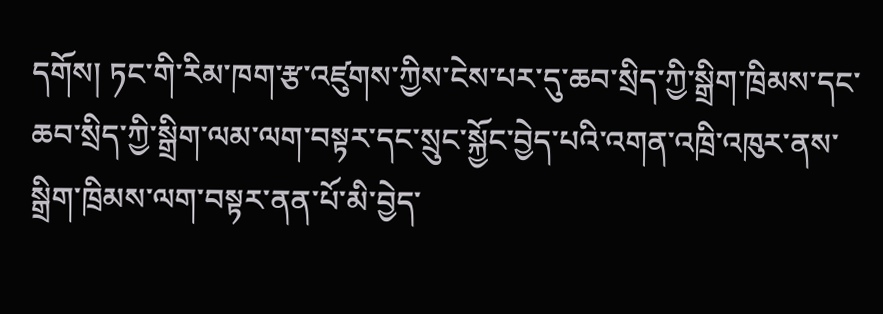དགོས། ཏང་གི་རིམ་ཁག་རྩ་འཛུགས་ཀྱིས་ངེས་པར་དུ་ཆབ་སྲིད་ཀྱི་སྒྲིག་ཁྲིམས་དང་ཆབ་སྲིད་ཀྱི་སྒྲིག་ལམ་ལག་བསྟར་དང་སྲུང་སྐྱོང་བྱེད་པའི་འགན་འཁྲི་འཁུར་ནས་སྒྲིག་ཁྲིམས་ལག་བསྟར་ནན་པོ་མི་བྱེད་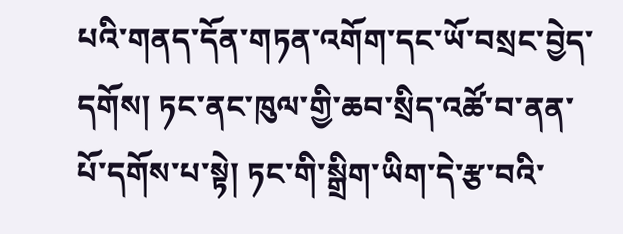པའི་གནད་དོན་གཏན་འགོག་དང་ཡོ་བསྲང་བྱེད་དགོས། ཏང་ནང་ཁུལ་གྱི་ཆབ་སྲིད་འཚོ་བ་ནན་པོ་དགོས་པ་སྟེ། ཏང་གི་སྒྲིག་ཡིག་དེ་རྩ་བའི་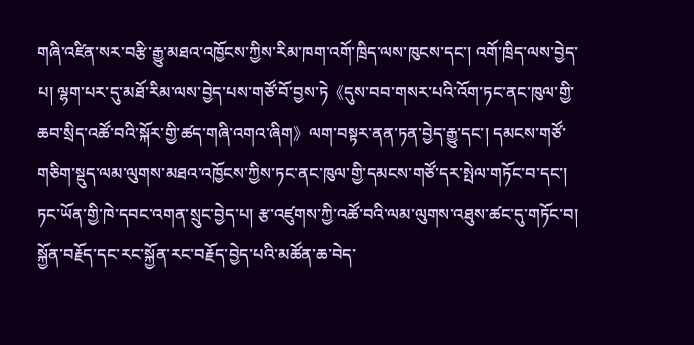གཞི་འཛིན་སར་བརྩི་རྒྱུ་མཐའ་འཁྱོངས་ཀྱིས་རིམ་ཁག་འགོ་ཁྲིད་ལས་ཁུངས་དང་། འགོ་ཁྲིད་ལས་བྱེད་པ། ལྷག་པར་དུ་མཐོ་རིམ་ལས་བྱེད་པས་གཙོ་བོ་བྱས་ཏེ《དུས་བབ་གསར་པའི་འོག་ཏང་ནང་ཁུལ་གྱི་ཆབ་སྲིད་འཚོ་བའི་སྐོར་གྱི་ཚད་གཞི་འགའ་ཞིག》ལག་བསྟར་ནན་ཏན་བྱེད་རྒྱུ་དང་། དམངས་གཙོ་གཅིག་སྡུད་ལམ་ལུགས་མཐའ་འཁྱོངས་ཀྱིས་ཏང་ནང་ཁུལ་གྱི་དམངས་གཙོ་དར་སྤེལ་གཏོང་བ་དང་། ཏང་ཡོན་གྱི་ཁེ་དབང་འགན་སྲུང་བྱེད་པ། རྩ་འཛུགས་ཀྱི་འཚོ་བའི་ལམ་ལུགས་འཐུས་ཚང་དུ་གཏོང་བ། སྐྱོན་བརྗོད་དང་རང་སྐྱོན་རང་བརྗོད་བྱེད་པའི་མཚོན་ཆ་བེད་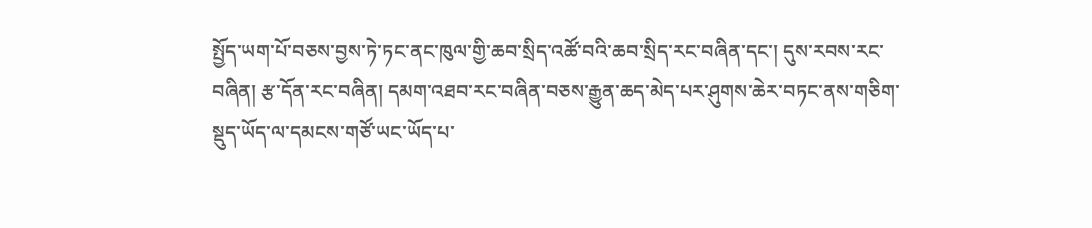སྤྱོད་ཡག་པོ་བཅས་བྱས་ཏེ་ཏང་ནང་ཁུལ་གྱི་ཆབ་སྲིད་འཚོ་བའི་ཆབ་སྲིད་རང་བཞིན་དང་། དུས་རབས་རང་བཞིན། རྩ་དོན་རང་བཞིན། དམག་འཐབ་རང་བཞིན་བཅས་རྒྱུན་ཆད་མེད་པར་ཤུགས་ཆེར་བཏང་ནས་གཅིག་སྡུད་ཡོད་ལ་དམངས་གཙོ་ཡང་ཡོད་པ་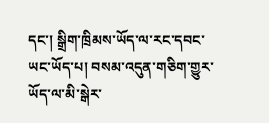དང་། སྒྲིག་ཁྲིམས་ཡོད་ལ་རང་དབང་ཡང་ཡོད་པ། བསམ་འདུན་གཅིག་གྱུར་ཡོད་ལ་མི་སྒེར་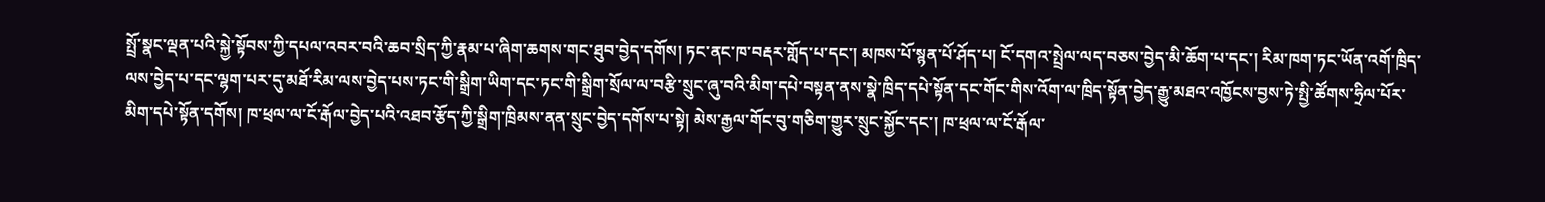སྤྲོ་སྣང་ལྡན་པའི་སྐྱེ་སྟོབས་ཀྱི་དཔལ་འབར་བའི་ཆབ་སྲིད་ཀྱི་རྣམ་པ་ཞིག་ཆགས་གང་ཐུབ་བྱེད་དགོས། ཏང་ནང་ཁ་བརྡར་གློད་པ་དང་། མཁས་པོ་སྙན་པོ་ཤོད་པ། ངོ་དགའ་སྤྲེལ་ལད་བཅས་བྱེད་མི་ཆོག་པ་དང་། རིམ་ཁག་ཏང་ཡོན་འགོ་ཁྲིད་ལས་བྱེད་པ་དང་ལྷག་པར་དུ་མཐོ་རིམ་ལས་བྱེད་པས་ཏང་གི་སྒྲིག་ཡིག་དང་ཏང་གི་སྒྲིག་སྲོལ་ལ་བརྩི་སྲུང་ཞུ་བའི་མིག་དཔེ་བསྟན་ནས་སྣེ་ཁྲིད་དཔེ་སྟོན་དང་གོང་གིས་འོག་ལ་ཁྲིད་སྟོན་བྱེད་རྒྱུ་མཐའ་འཁྱོངས་བྱས་ཏེ་སྤྱི་ཚོགས་ཧྲིལ་པོར་མིག་དཔེ་སྟོན་དགོས། ཁ་ཕྲལ་ལ་ངོ་རྒོལ་བྱེད་པའི་འཐབ་རྩོད་ཀྱི་སྒྲིག་ཁྲིམས་ནན་སྲུང་བྱེད་དགོས་པ་སྟེ། མེས་རྒྱལ་གོང་བུ་གཅིག་གྱུར་སྲུང་སྐྱོང་དང་། ཁ་ཕྲལ་ལ་ངོ་རྒོལ་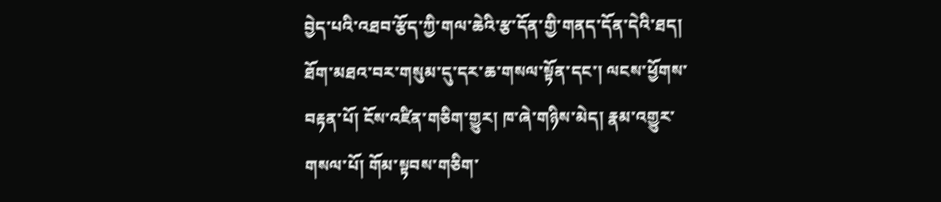བྱེད་པའི་འཐབ་རྩོད་ཀྱི་གལ་ཆེའི་རྩ་དོན་གྱི་གནད་དོན་དེའི་ཐད། ཐོག་མཐའ་བར་གསུམ་དུ་དར་ཆ་གསལ་སྟོན་དང་། ལངས་ཕྱོགས་བརྟན་པོ། ངོས་འཛིན་གཅིག་གྱུར། ཁ་ཞེ་གཉིས་མེད། རྣམ་འགྱུར་གསལ་པོ། གོམ་སྟབས་གཅིག་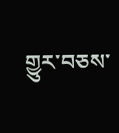གྱུར་བཅས་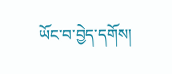ཡོང་བ་བྱེད་དགོས།